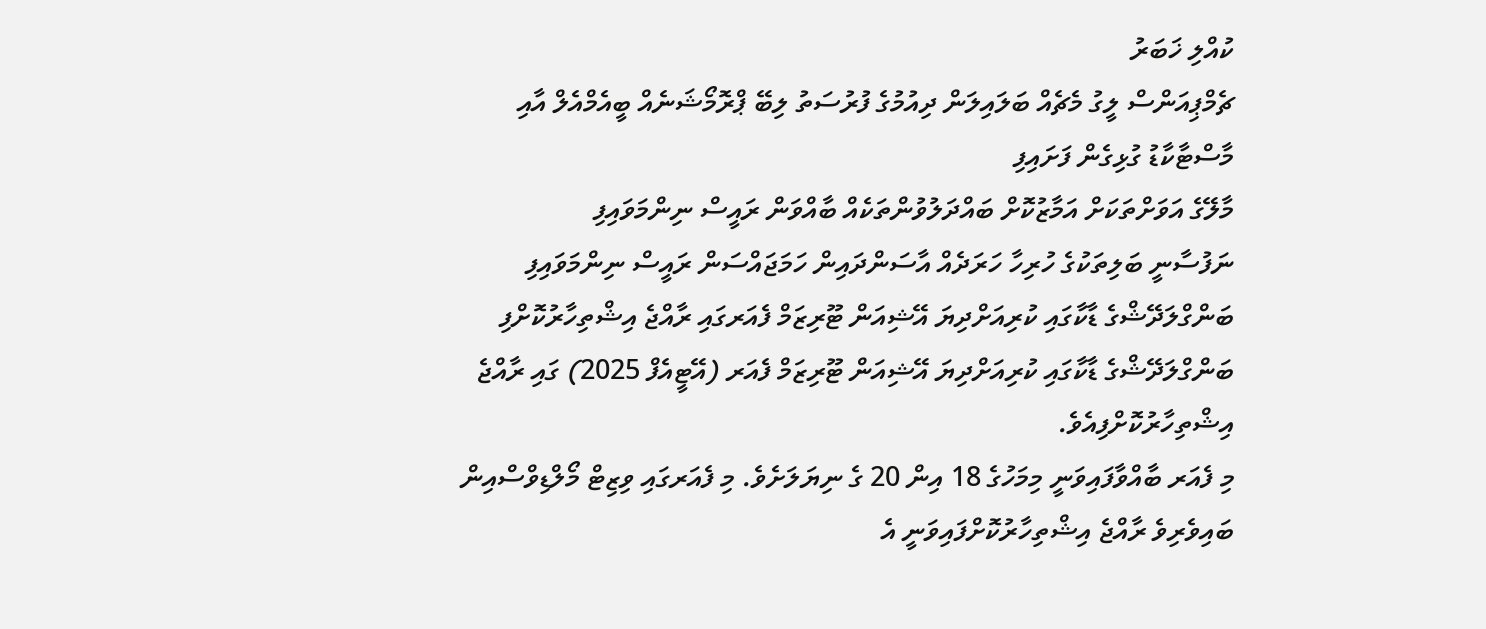ކުއްލި ޚަބަރު
ޗެމްޕިއަންސް ލީގު މެޗެއް ބަލައިލަން ދިއުމުގެ ފުރުސަތު ލިބޭ ޕްރޮމޯޝަނެއް ބީއެމްއެލް އާއި މާސްޓާކާޑު ގުޅިގެން ފަށައިފި
މާލޭގެ އަވަށްތަކަށް އަމާޒުކޮށް ބައްދަލުވުންތަކެއް ބާއްވަން ރައީސް ނިންމަވައިފި
ނަފުސާނީ ބަލިތަކުގެ ހުރިހާ ހަރަދެއް އާސަންދައިން ހަމަޖައްސަން ރައީސް ނިންމަވައިފި
ބަންގްލަދޭޝްގެ ޑާކާގައި ކުރިއަށްދިޔަ އޭޝިއަން ޓޫރިޒަމް ފެއަރގައި ރާއްޖެ އިޝްތިހާރުކޮށްފި
ބަންގްލަދޭޝްގެ ޑާކާގައި ކުރިއަށްދިޔަ އޭޝިއަން ޓޫރިޒަމް ފެއަރ (އޭޓީއެފް 2025) ގައި ރާއްޖެ އިޝްތިހާރުކޮށްފިއެވެ.
މި ފެއަރ ބާއްވާފައިވަނީ މިމަހުގެ 18 އިން 20 ގެ ނިޔަލަށެވެ. މި ފެއަރގައި ވިޒިޓް މޯލްޑިވްސްއިން ބައިވެރިވެ ރާއްޖެ އިޝްތިހާރުކޮށްފައިވަނީ އެ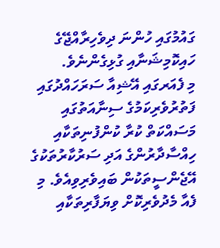ގައުމުގައި ހުންނަ ދިވެހިރާއްޖޭގެ ހައިކޮމިޝަނާއި ގުޅިގެންނެވެ.
މި ފެއަރގައި އޭޝިއާ ސަރަހައްދުގައި ފަތުރުވެރިކަމުގެ ސިނާއަތުގައި މަސައްކަތް ކުރާ ކުންފުނިތަކާއި ހިއްސާދާރުންގެ އަދި ސަރުކާރުތަކުގެ އޭޖެންސީތަކުން ބައިވެރިވިއެވެ. މި ފެއާ މެދުވެރިކޮށް ވިޔަފާރިތަކާއި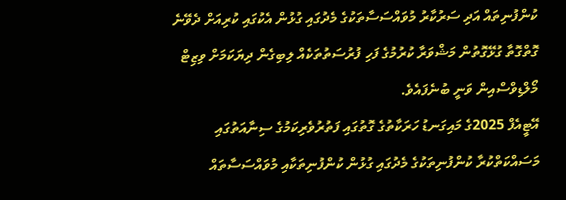ކުންފުނިތައް އަދި ސަރުކާރު މުވައްސަސާތަކުގެ މެދުގައި ގުޅުން އެކުގައި ކުރިއަށް ދެވޭނެ ގޮތްގޮތާ ގުޅޭގޮތުން މަޝްވަރާ ކުރުމުގެ ފަހި ފުރުސަތުތަކެއް ލިބިގެން ދިޔަކަމަށް ވިޒިޓް މޯލްޑިވްސްއިން ވަނީ ބުނެފައެވެ.
އޭޓީއެފް 2025ގެ މައިގަނޑު ހަރަކާތުގެ ގޮތުގައި ފަތުރުވެރިކަމުގެ ސިނާއަތުގައި މަސައްކަތްކުރާ ކުންފުނިތަކުގެ މެދުގައި ގުޅުން ކުންފުނިތަކާއި މުވައްސަސާތައް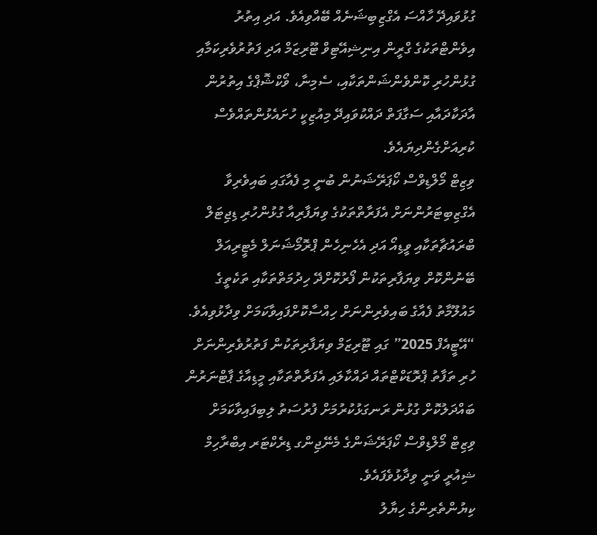ގުޅުވައިދޭ ހާއްސަ އެގްޒިބިޝަނެއް ބޭއްވިއެވެ. އަދި އިތުރު އިވެންޓްތަކުގެ ގްރީން އިނިޝިއޭޓިވް ޓޫރިޒަމް އަދި ފަތުރުވެރިކަމާއި ގުޅުންހުރި ކޮންވެންޝަންތަކާއި، ސެމިނާ، ވޯކްޝޮޕްގެ އިތުރުން އާދަކާދައާއި ސަގާފަތް ދައްކުވައިދޭ މިއުޒިކީ ހުށައެޅުންތައްވެސް ކުރިއަށްގެންދިޔައެވެ.
ވިޒިޓް މޯލްޑިވްސް ކޯޕަރޭޝަނުން ބުނީ މި ފެއާގައި ބައިވެރިވާ އެގްޒިބިޓަރުންނަށް އެފަރާތްތަކުގެ ވިޔަފާރިއާ ގުޅުންހުރި ޑިޖިޓަލް ބްރައުޗާތަކާއި ވީޑިއޯ އަދި އެހެނިހެން ޕްރޮމޯޝަނަލް މެޓީރިއަލް ބޭނުންކޮށް ވިޔަފާރިތަކުން ފޯރުކޮށްދޭ ހިދުމަތްތަކާއި ތަކެތީގެ މައުލޫމާތު ފެއާގެ ބައިވެރިންނަށް ހިއްސާކޮށްފައިވާކަމަށް ވިދާޅުވިއެވެ.
“އޭޓީއެފް 2025” ގައި ޓޫރިޒަމް ވިޔަފާރިތަކުން ފަތުރުވެރިންނަށް ހުރި ތަފާތު ޕްރޮޑަކްޓްތައް ދައްކާލައި އެފަރާތްތަކާއި މީޑިއާގެ ޕާޓްނަރުން ބައްދަލުކޮށް ގުޅުން ރަނގަޅުކުރުމަށް ފުރުސަތު ލިބިފައިވާކަމަށް ވިޒިޓް މޯލްޑިވްސް ކޯޕަރޭޝަންގެ މެނޭޖިންގ ޑިރެކްޓަރ އިބްރާހިމް ޝިއުރީ ވަނީ ވިދާޅުވެފައެވެ.
ކިޔުންތެރިންގެ ހިޔާލު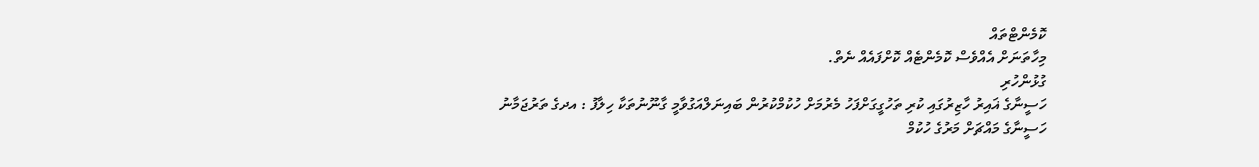ކޮމެންޓްތައް
މިހާތަނަށް އެއްވެސް ކޮމެންޓެއް ކޮށްފައެއް ނެތް.
ގުޅުންހުރި
ހަސީނާގެ ޣައިރު ހާޒިރުގައި ކުރި ތަހުގީގަށްފަހު މެރުމަށް ހުކުމްކުރުން ބައިނަލްއަގުވާމީ ގާނޫނުތަކާ ހިލާފު : އދގެ ތަރުޖަމާނު
ހަސީނާގެ މައްޗަށް މަރުގެ ހުކުމް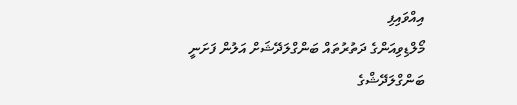އިއްވައިފި
މޯލްޑިވިއަންގެ ދަތުރުތައް ބަންގްލަދޭޝަށް އަލުން ފަށަނީ
ބަންގްލަދޭޝްގެ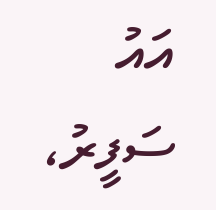އައު ސަފީރު،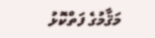މަޤާމުގެ ފަތްކޮޅު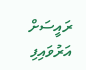ރައީސަށް އަރުވައިފި